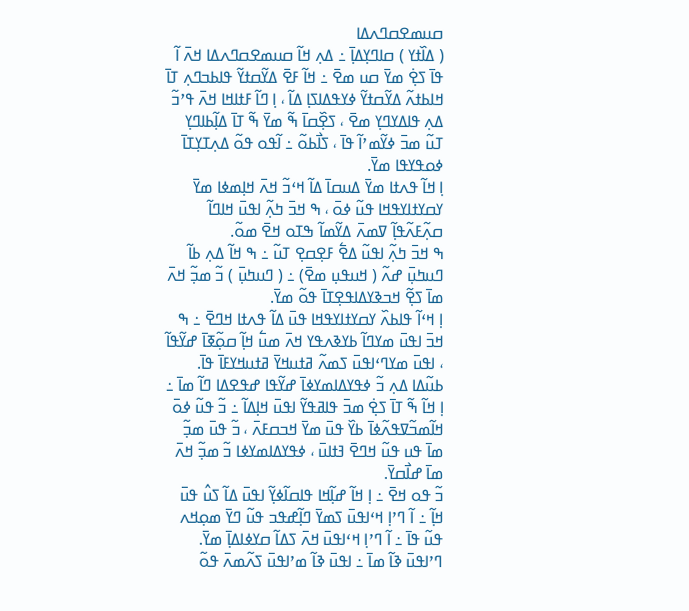ߛߎߘߐߛߣߍߡߊ
( ߡߊ߰ߙߌ ) ߛߊߣߌ߲ߡߊ߲߫ ߸ ߡߍ߲ ߞߊ߬ ߛߎߘߐߛߣߍߡߊ ߞߍ߫ ߊ߬ ߟߊ߫ ߖߐ߲߭ ߘߌ߫ ߛߎ ߘߐ߫ ߸ ߞߊ߬ ߓߐ߫ ߡߌ߬ߛߙߌ߬ ߟߊߕߏߣߍ߲ ߠߊ߫ ߞߊߕߙߍ߬ ߡߌ߬ߛߙߌ߬ ߦߌߟߡߊߖߊ߲ ߡߊ߬ ، ߊ߲ ߣߊ߬ ߓߙߊߞߊ ߞߍ߫ ߟߴߏ߬ ߡߍ߲ ߟߊߡߌߣߌ߲ ߘߐ߫ ، ߖߐ߲߰ߛߊ߫ ߒ߬ ߘߌ߫ ߒ߬ ߠߊ߫ ߡߊ߲߬ߕߊߣߌ߲ ߠߎ߬ ߘߏ߫ ߦߌ߬ߘߴߊ߬ ߟߊ߫ ، ߖߊ߯ߕߋ߬ ߸ ߊ߬ߟߋ ߟߋ߬ ߡߍ߲ߠߌ߲ߠߊ߫ ߦߋߟߌߟߊ ߘߌ߫.
ߊ߲ ߞߊ߬ ߟߍߙߊ ߘߌ߫ ߡߎߛߊ߫ ߡߊ߬ ߞߵߏ߬ ߞߍ߫ ߞߊ߲ߘߦߊ ߘߌ߫ ߌߛߌߙߊߌߟߞߊ ߟߎ߬ ߦߋ߫ ، ߒ ߞߏ߫ ߤߍ߲߬ ߊߟߎ߫ ߞߊߣߊ߬ ߛߍ߲߬ߓߍ߬ߟߊ߲߬ ߜߘߍ߫ ߡߌ߬ߘߊ߬ ߒߠߋ ߞߐ߫ ߘߋ߬.
ߒ ߞߏ߫ ߤߍ߲߬ ߊߟߎ߬ ߡߐ߱ ߓߐ߲ߛߐ߲ ߠߎ߬ ߸ ߒ ߞߊ߬ ߡߍ߲ ߕߊ߬ ߣߎߤߎ߲߫ ߝߍ߬ ( ߞߎߟߎ߲ ߘߐ߫) ߸ ( ߣߎߤߎ߲߫ ) ߏ߬ ߘߏ߲߬ ߞߍ߫ ߘߊ߫ ߖߐ߲߬ ߞߏߢߌߡߊߟߐ߲ߠߊ߫ ߟߋ߬ ߘߌ߫.
ߊ߲ ߞߵߊ߬ ߟߊߕߍ߰ ߌߛߌߙߊߌߟߞߊ ߟߎ߫ ߡߊ߬ ߟߍߙߊ ߞߣߐ߫ ߸ ߒ ߞߏ߫ ߊߟߎ߫ ߘߌߣߊ߬ ߕߌߢߍߟߌ ߞߍ߫ ߘߎ߱ ߞߊ߲߬ ߛߋ߲߬ߧߊ߫ ߝߌ߬ߟߊ߬ ، ߊߟߎ߫ ߘߌߣߵߊߟߎ߫ ߖߘߍ߬ ߥߙߎߞߌ߫ ߥߙߎߞߌߓߊ߫ ߟߊ߫.
ߕߎ߬ߡߊ ߡߍ߲ ߏ߬ ߦߟߌߡߊߘߌߦߊ߫ ߝߌ߬ߟߊ ߝߟߐߡߊ ߣߊ߬ ߘߊ߫ ߸ ߊ߲ ߞߊ߬ ߒ߬ ߠߊ߫ ߖߐ߲߭ ߘߏ߫ ߟߊߥߟߌ߬ ߊߟߎ߫ ߞߊ߲ߡߊ߬ ߸ ߏ߬ ߟߎ߬ ߦߋ߫ ߞߊ߬ߘߏ߬ߜߟߍ߬ߦߊ߫ ߕߌ߰ ߟߎ߫ ߘߌ߫ ߞߏߛߓߍ߫ ، ߏ߬ ߟߎ߫ ߘߏ߲߬ ߘߊ߫ ߟߎ ߟߎ߬ ߞߣߐ߫ ߔߙߊߎ߫ ، ߦߟߌߡߊߘߌߦߊ ߏ߬ ߘߏ߲߬ ߞߍ߫ ߘߊ߫ ߝߊ߯ߛߌ߫.
ߏ߬ ߟߋ ߞߐ߫ ߸ ߊ߲ ߞߊ߬ ߝߊ߲߬ߞߊ ߟߊߛߊ߬ߦߌ߲߬ ߊߟߎ߫ ߡߊ߬ ߖߎ߮ ߟߎ߫ ߞߊ߲߬ ߸ ߊ߬ ߣߴߊ߲ ߞߵߊߟߎ߫ ߖߘߌ߫ ߣߊ߲߬ߝߟߏ ߟߎ߬ ߣߌ߫ ߘߋ߲ߞߍ ߟߎ߬ ߟߊ߫ ߸ ߊ߬ ߣߴߊ߲ ߞߵߊߟߎ߫ ߞߍ߫ ߖߡߊ߬ ߛߌߦߊߡߊ߲߫ ߘߌ߫.
ߣߴߊߟߎ߫ ߢߊ߬ ߘߊ߫ ߸ ߊߟߎ߫ ߢߊ߬ ߘߴߊߟߎ߫ ߖߍ߬ߘߍ߫ ߟߋ߬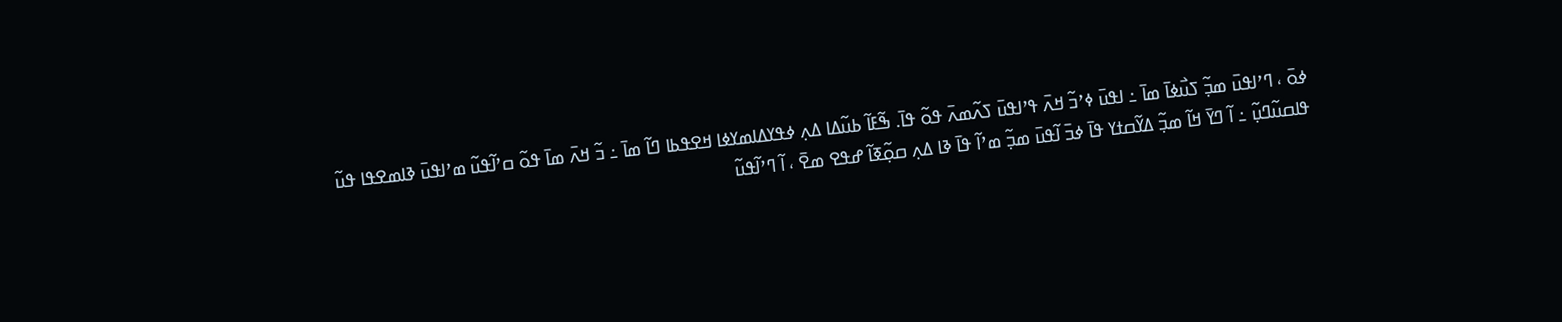ߦߋ߫ ، ߣߴߊߟߎ߫ ߘߏ߲߬ ߖߎ߯ߦߊ߫ ߘߊ߫ ߸ ߊߟߎ߫ ߦߴߏ߬ ߞߍ߫ ߟߴߊߟߎ߫ ߖߍ߬ߘߍ߫ ߟߋ߬ ߟߊ߫. ߒ߬ߓߊ߬ ߕߎ߬ߡߊ ߡߍ߲ ߦߟߌߡߊߘߌߦߊ ߞߐߟߕߊ ߣߊ߬ ߘߊ߫ ߸ ߏ߬ ߞߍ߫ ߘߊ߫ ߟߋ߬ ߛߴߊ߬ߟߎ߬ ߘߴߊߟߎ߫ ߢߊߘߐߟߊ ߟߎ߬ ߟߊߛߎ߬ߣߎ߲߬ ߸ ߊ߬ ߣߌ߫ ߞߊ߬ ߘߏ߲߬ ߡߌ߬ߛߙߌ ߟߊ߫ ߦߏ߫ ߊ߬ߟߎ߫ ߘߏ߲߬ ߘߴߊ߬ ߟߊ߫ ߢߊ ߡߍ߲ ߛߋ߲߬ߧߊ߬ ߝߟߐ ߘߐ߫ ، ߊ߬ ߣߴߊ߬ߟߎ߬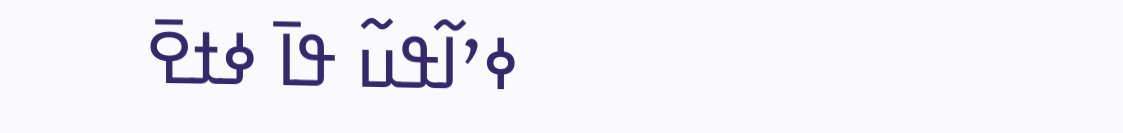ߦߴߊ߬ߟߎ߬ ߟߊ߫ ߦߙߐ߫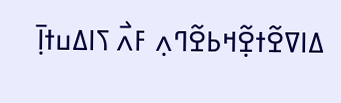ߡߊߜߐ߬ߙߐ߲߬ߞߕߐ߬ߣߍ߲ ߓߍ߯ ߖߊߡߎߙߊ߲߫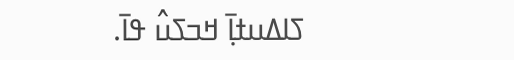ߖߊߡߎߙߊ߲߫ ߞߏߖߎ߮ ߟߊ߫.